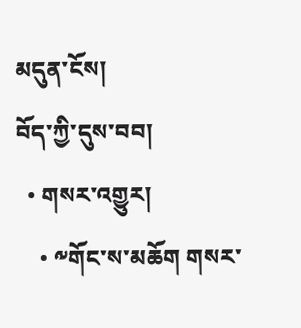མདུན་ངོས།
བོད་ཀྱི་དུས་བབ།
  • གསར་འགྱུར།
    • ༸གོང་ས་མཆོག གསར་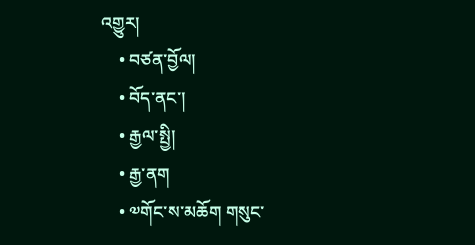འགྱུར།
    • བཙན་བྱོལ།
    • བོད་ནང་།
    • རྒྱལ་སྤྱི།
    • རྒྱ་ནག
    • ༧གོང་ས་མཆོག གསུང་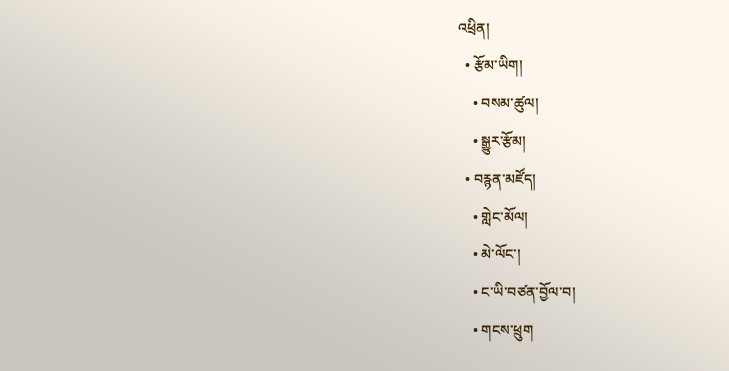འཕྲིན།
  • རྩོམ་ཡིག།
    • བསམ་ཚུལ།
    • སྒྱུར་རྩོམ།
  • བརྙན་མཛོད།
    • གླེང་མོལ།
    • མེ་ལོང་།
    • ང་ཡི་བཙན་བྱོལ་བ།
    • གངས་ཕྲུག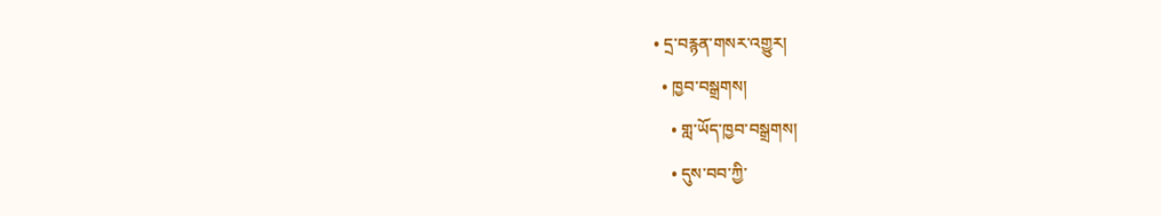• དྲ་བརྙན་གསར་འགྱུར།
  • ཁྱབ་བསྒྲགས།
    • གླ་ཡོད་ཁྱབ་བསྒྲགས།
    • དུས་བབ་ཀྱི་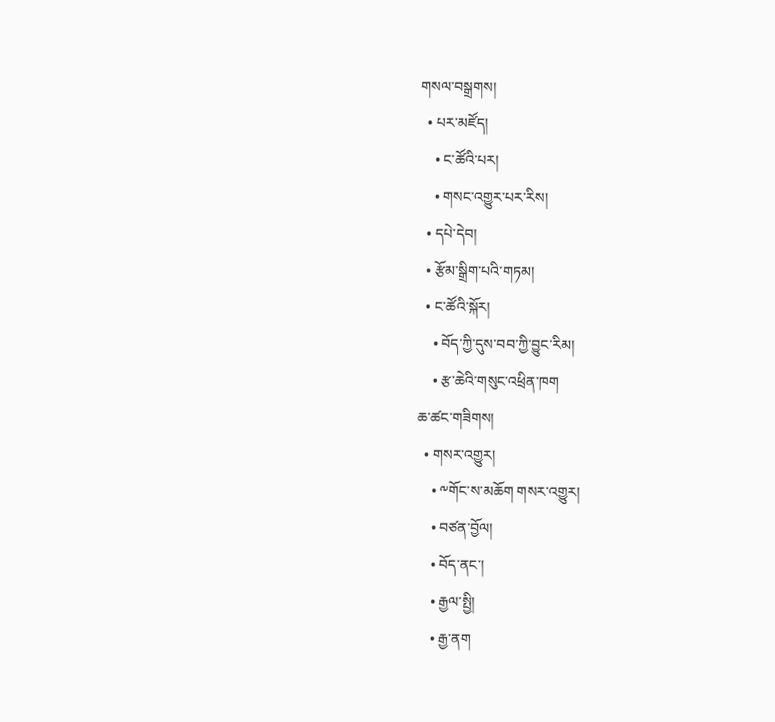གསལ་བསྒྲགས།
  • པར་མཛོད།
    • ང་ཚོའི་པར།
    • གསང་འགྱུར་པར་རིས།
  • དཔེ་དེབ།
  • རྩོམ་སྒྲིག་པའི་གཏམ།
  • ང་ཚོའི་སྐོར།
    • བོད་ཀྱི་དུས་བབ་ཀྱི་བྱུང་རིམ།
    • རྩ་ཆེའི་གསུང་འཕྲིན་ཁག
ཆ་ཚང་གཟིགས།
  • གསར་འགྱུར།
    • ༸གོང་ས་མཆོག གསར་འགྱུར།
    • བཙན་བྱོལ།
    • བོད་ནང་།
    • རྒྱལ་སྤྱི།
    • རྒྱ་ནག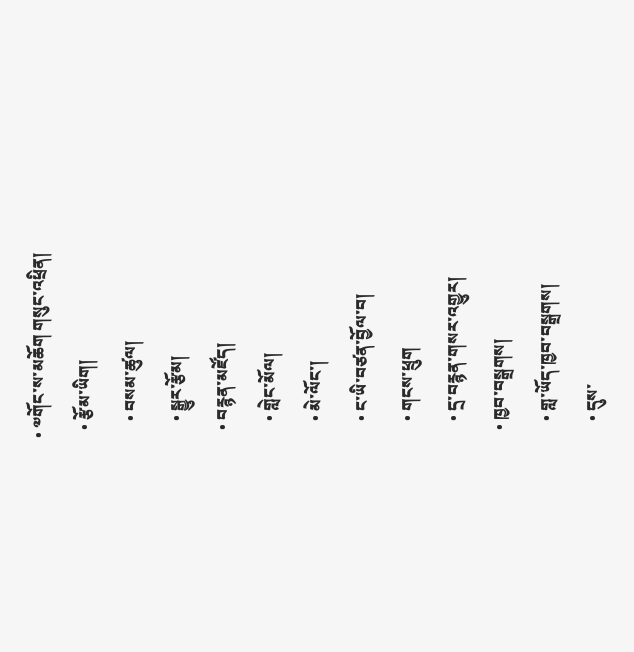• ༧གོང་ས་མཆོག གསུང་འཕྲིན།
  • རྩོམ་ཡིག།
    • བསམ་ཚུལ།
    • སྒྱུར་རྩོམ།
  • བརྙན་མཛོད།
    • གླེང་མོལ།
    • མེ་ལོང་།
    • ང་ཡི་བཙན་བྱོལ་བ།
    • གངས་ཕྲུག
    • དྲ་བརྙན་གསར་འགྱུར།
  • ཁྱབ་བསྒྲགས།
    • གླ་ཡོད་ཁྱབ་བསྒྲགས།
    • དུས་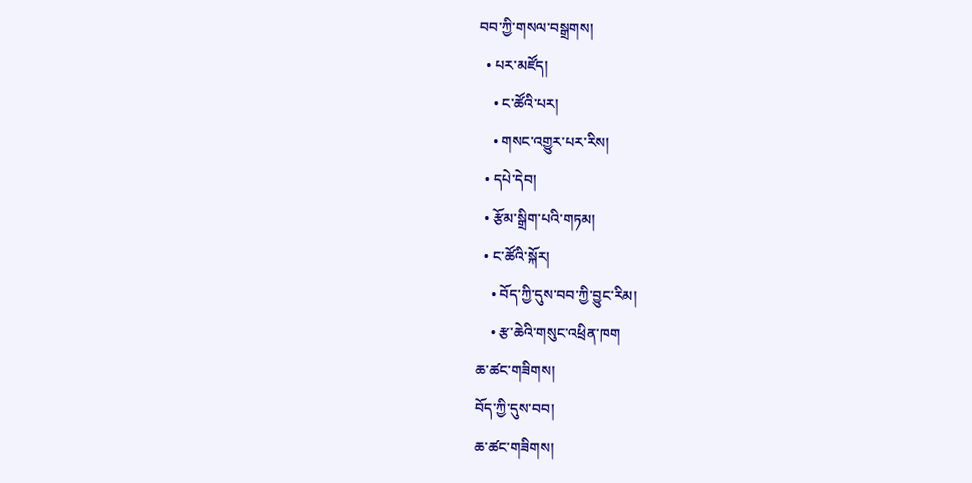བབ་ཀྱི་གསལ་བསྒྲགས།
  • པར་མཛོད།
    • ང་ཚོའི་པར།
    • གསང་འགྱུར་པར་རིས།
  • དཔེ་དེབ།
  • རྩོམ་སྒྲིག་པའི་གཏམ།
  • ང་ཚོའི་སྐོར།
    • བོད་ཀྱི་དུས་བབ་ཀྱི་བྱུང་རིམ།
    • རྩ་ཆེའི་གསུང་འཕྲིན་ཁག
ཆ་ཚང་གཟིགས།
བོད་ཀྱི་དུས་བབ།
ཆ་ཚང་གཟིགས།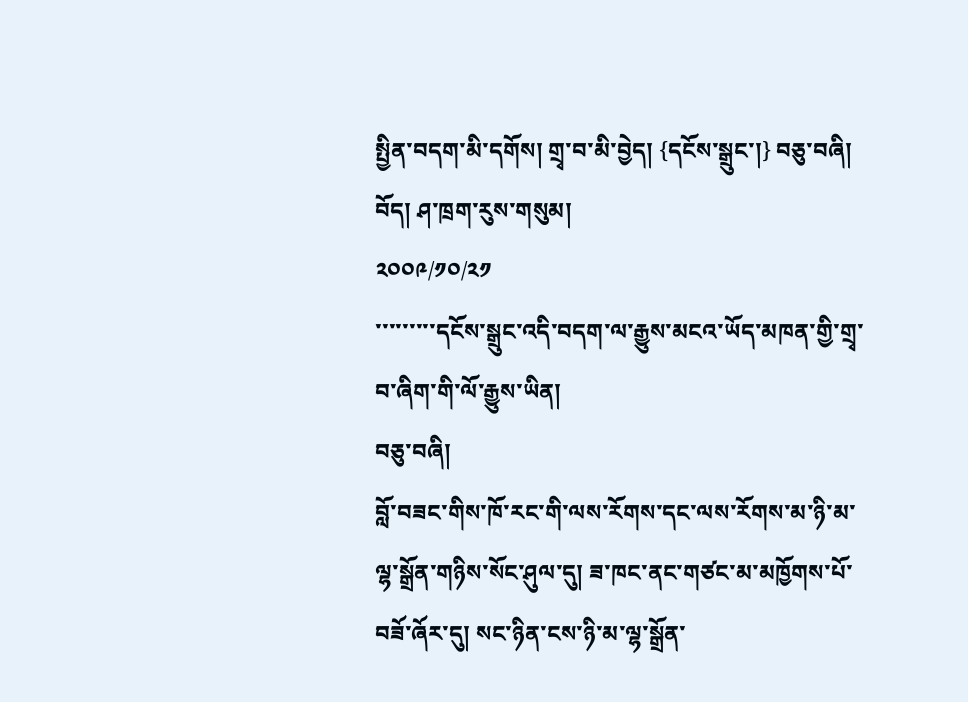སྤྱིན་བདག་མི་དགོས། གྲྭ་བ་མི་བྱེད། {དངོས་སྒྲུང་།} བཅུ་བཞི།
བོད། ཤ་ཁྲག་རུས་གསུམ།
༢༠༠༩/༡༠/༢༡
་་་་་་་་་དངོས་སྒྲུང་འདི་བདག་ལ་རྒྱུས་མངའ་ཡོད་མཁན་གྱི་གྲྭ་བ་ཞིག་གི་ལོ་རྒྱུས་ཡིན།
བཅུ་བཞི།
བློ་བཟང་གིས་ཁོ་རང་གི་ལས་རོགས་དང་ལས་རོགས་མ་ཉི་མ་ལྷ་སྒྲོན་གཉིས་སོང་ཤུལ་དུ། ཟ་ཁང་ནང་གཙང་མ་མཁྱོགས་པོ་བཟོ་ཞོར་དུ། སང་ཉིན་ངས་ཉི་མ་ལྷ་སྒྲོན་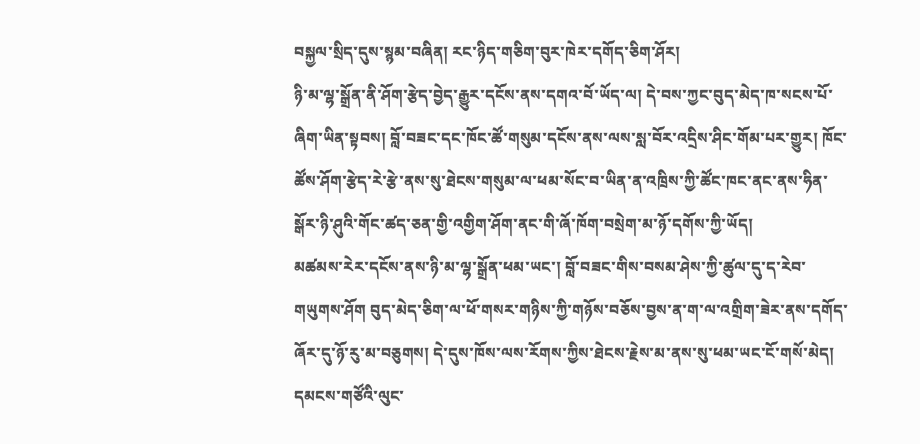བསྐྱལ་སྲིད་དུས་སྙམ་བཞིན། རང་ཉིད་གཅིག་བུར་ཁེར་དགོད་ཅིག་ཤོར།
ཉི་མ་ལྷ་སྒྲོན་ནི་ཤོག་རྩེད་བྱེད་རྒྱུར་དངོས་ནས་དགའ་བོ་ཡོད་ལ། དེ་བས་ཀྱང་བུད་མེད་ཁ་སངས་པོ་ཞིག་ཡིན་སྟབས། བློ་བཟང་དང་ཁོང་ཚོ་གསུམ་དངོས་ནས་ལས་སླ་བོར་འདྲིས་ཤིང་གོམ་པར་གྱུར། ཁོང་ཚོས་ཤོག་རྩེད་རེ་རྩེ་ནས་སུ་ཐེངས་གསུམ་ལ་ཕམ་སོང་བ་ཡིན་ན་འཁྲིས་ཀྱི་ཚོང་ཁང་ནང་ནས་ཧིན་སྒོར་ཉི་ཤུའི་གོང་ཚད་ཅན་གྱི་འགྱིག་ཤོག་ནང་གི་ཞོ་ཁོག་བསྲེག་མ་ཉོ་དགོས་ཀྱི་ཡོད།
མཚམས་རེར་དངོས་ནས་ཉི་མ་ལྷ་སྒྲོན་ཕམ་ཡང་། བློ་བཟང་གིས་བསམ་ཤེས་ཀྱི་ཚུལ་དུ་ད་རེབ་གཡུགས་ཤོག བུད་མེད་ཅིག་ལ་ཕོ་གསར་གཉིས་ཀྱི་གཉོས་བཅོས་བྱས་ན་ག་ལ་འགྲིག་ཟེར་ནས་དགོད་ཞོར་དུ་ཉོ་རུ་མ་བཅུགས། དེ་དུས་ཁོས་ལས་རོགས་ཀྱིས་ཐེངས་རྗེས་མ་ནས་སུ་ཕམ་ཡང་ངོ་གསོ་མེད། དམངས་གཙོའི་ལུང་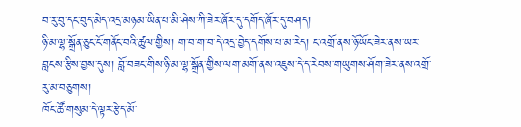བ་རུ་བུ་དང་བུད་མེད་འདྲ་མཉམ་ཡིན་པ་མི་ཤེས་ཀི་ཟེར་ཞོར་དུ་དགོད་ཞོར་དུ་བཤད།
ཉི་མ་ལྷ་སྒྲོན་ཅུང་ངོ་གནོང་བའི་ཚུལ་གྱིས། ག་བ་ག་བ་དེ་འདྲ་བྱེད་དགོས་པ་མ་རེད། ང་འགྲོ་ནས་ཉོ་ཡོང་ཟེར་ནས་ཡར་བླངས་རྩིས་བྱས་དུས། བློ་བཟང་གིས་ཉི་མ་ལྷ་སྒྲོན་གྱིས་ལག་མགོ་ནས་འཇུས་དེ་ད་རེབས་གཡུགས་ཤོག་ཟེར་ནས་འགྲོ་རུ་མ་བཅུགས།
ཁོང་ཚོ་གསུམ་དེ་ལྟར་རྩེད་མོ་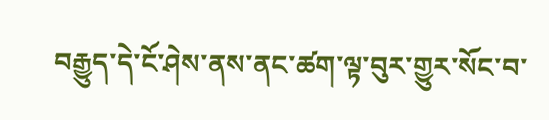བརྒྱུད་དེ་ངོ་ཤེས་ནས་ནང་ཚག་ལྟ་བུར་གྱུར་སོང་བ་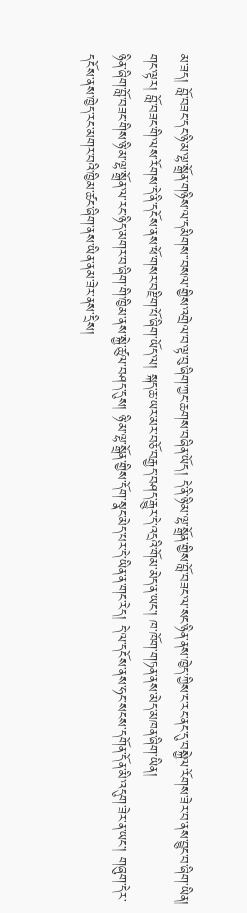མ་ཟད། བློ་བཟང་དང་ཉི་མ་ལྷ་སྒྲོན་གཉིས་ལ་དམིགས་་བསལ་གྱིས་འགྲེལ་བ་ལྟ་བུ་ཞིག་ཀྱང་ཆགས་བཞིན་ཡོད། དེ་ནི་ཉི་མ་ལྷ་སྒྲོན་གྱིས་བློ་བཟང་ལ་སང་ཉིན་ནས་ཁྱེད་ཀྱིས་ང་རང་ནང་དུ་བསྐྱེལ་རོགས་ཟེར་བ་ནས་བྱུང་བ་ཞིག་ཡིན།
གང་ལྟར། བློ་བཟང་གི་ལས་རོགས་དེ་ནི་དངོས་ནས་ཕོ་གསར་བརྫིག་པོ་ཞིག་ཡོད་ལ། སྐད་ཆ་ཡར་མར་བཅོ་བརྒྱད་བཤད་རྒྱུར་དེ་འདྲའི་གོམ་མེད་ན་ཡང་། ཁ་ཁོག་གཏན་ནས་མེད་མཁན་ཞིག་ཡིན།
ཉིན་ཞིག་བློ་བཟང་གིས་ཉི་མ་ལྷ་སྒྲོན་ལ་རང་ཉིད་མགར་བ་ཞིག་གི་ཁྱིམ་ནས་སྐྱེ་ཚུལ་བཤད་དུས། ཉི་མ་ལྷ་སྒྲོན་གྱིས་དོག་སྣང་མེད་པར་དེ་ཡིན་ན་གང་རེད། དེ་ལ་དངོས་ནས་ཧང་སངས་དགོན་དོན་མི་འདུག་ཟེར་ན་ཡང་། གཞུག་དེར་དངོས་ནས་ཁྱེད་རང་མགར་བའི་ཁྱིམ་ཚང་ཞིག་ནས་ཡིན་ནམ་ཟེར་ནས་དྲིས།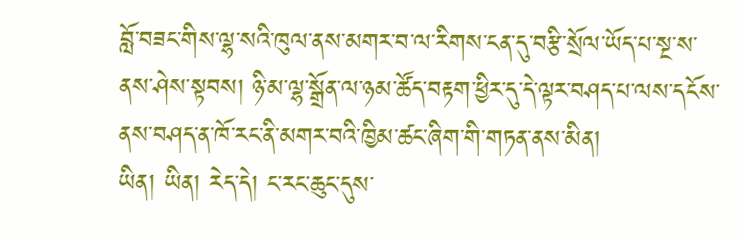བློ་བཟང་གིས་ལྷ་སའི་ཁུལ་ནས་མགར་བ་ལ་རིགས་ངན་དུ་བརྩི་སྲོལ་ཡོད་པ་སྔ་ས་ནས་ཤེས་སྟབས། ཉི་མ་ལྷ་སྒྲོན་ལ་ཉམ་ཚོད་བརྟག་ཕྱིར་དུ་དེ་ལྟར་བཤད་པ་ལས་དངོས་ནས་བཤད་ན་ཁོ་རང་ནི་མགར་བའི་ཁྱིམ་ཚང་ཞིག་གི་གཏན་ནས་མིན།
ཡིན། ཡིན། རེད་དེ། ང་རང་ཆུང་དུས་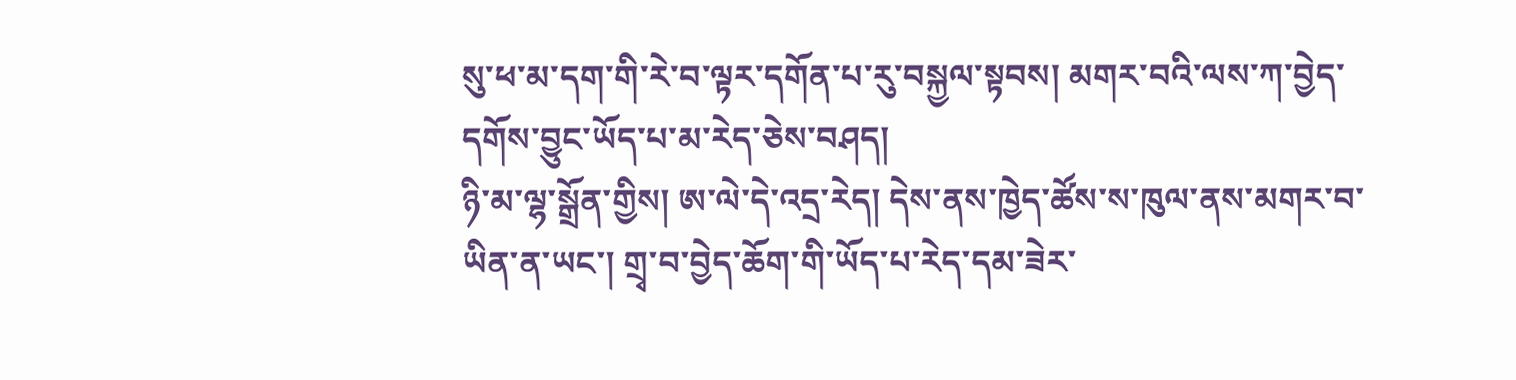སུ་ཕ་མ་དག་གི་རེ་བ་ལྟར་དགོན་པ་རུ་བསྐྱལ་སྟབས། མགར་བའི་ལས་ཀ་བྱེད་དགོས་བྱུང་ཡོད་པ་མ་རེད་ཅེས་བཤད།
ཉི་མ་ལྷ་སྒྲོན་གྱིས། ཨ་ལེ་དེ་འདྲ་རེད། དེས་ནས་ཁྱེད་ཚོས་ས་ཁུལ་ནས་མགར་བ་ཡིན་ན་ཡང་། གྲྭ་བ་བྱེད་ཆོག་གི་ཡོད་པ་རེད་དམ་ཟེར་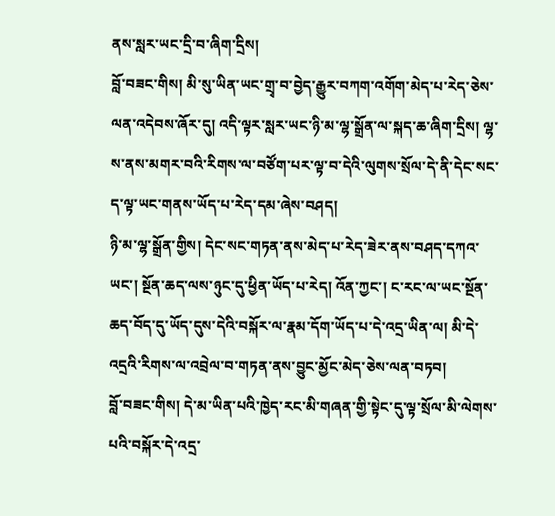ནས་སླར་ཡང་དྲི་བ་ཞིག་དྲིས།
བློ་བཟང་གིས། མི་སུ་ཡིན་ཡང་གྲྭ་བ་བྱེད་རྒྱུར་བཀག་འགོག་མེད་པ་རེད་ཅེས་ལན་འདེབས་ཞོར་དུ། འདི་ལྟར་སླར་ཡང་ཉི་མ་ལྷ་སྒྲོན་ལ་སྐད་ཆ་ཞིག་དྲིས། ལྷ་ས་ནས་མགར་བའི་རིགས་ལ་བཙོག་པར་ལྟ་བ་དེའི་ལུགས་སྲོལ་དེ་ནི་དེང་སང་ད་ལྟ་ཡང་གནས་ཡོད་པ་རེད་དམ་ཞེས་བཤད།
ཉི་མ་ལྷ་སྒྲོན་གྱིས། དེང་སང་གཏན་ནས་མེད་པ་རེད་ཟེར་ནས་བཤད་དཀའ་ཡང་། སྔོན་ཆད་ལས་ཉུང་དུ་ཕྱིན་ཡོད་པ་རེད། འོན་ཀྱང་། ང་རང་ལ་ཡང་སྔོན་ཆད་བོད་དུ་ཡོད་དུས་དེའི་བསྐོར་ལ་རྣམ་དོག་ཡོད་པ་དེ་འདྲ་ཡིན་ལ། མི་དེ་འདྲའི་རིགས་ལ་འབྲེལ་བ་གཏན་ནས་བྱུང་མྱོང་མེད་ཅེས་ལན་བཏབ།
བློ་བཟང་གིས། དེ་མ་ཡིན་པའི་ཁྱེད་རང་མི་གཞན་གྱི་སྟེང་དུ་ལྟ་སྲོལ་མི་ལེགས་པའི་བསྐོར་དེ་འདྲ་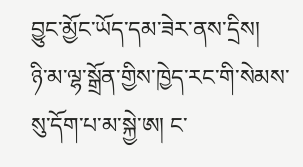བྱུང་མྱོང་ཡོད་དམ་ཟེར་ནས་དྲིས།
ཉི་མ་ལྷ་སྒྲོན་གྱིས་ཁྱེད་རང་གི་སེམས་སུ་དོག་པ་མ་སྐྱེ་ཨ། ང་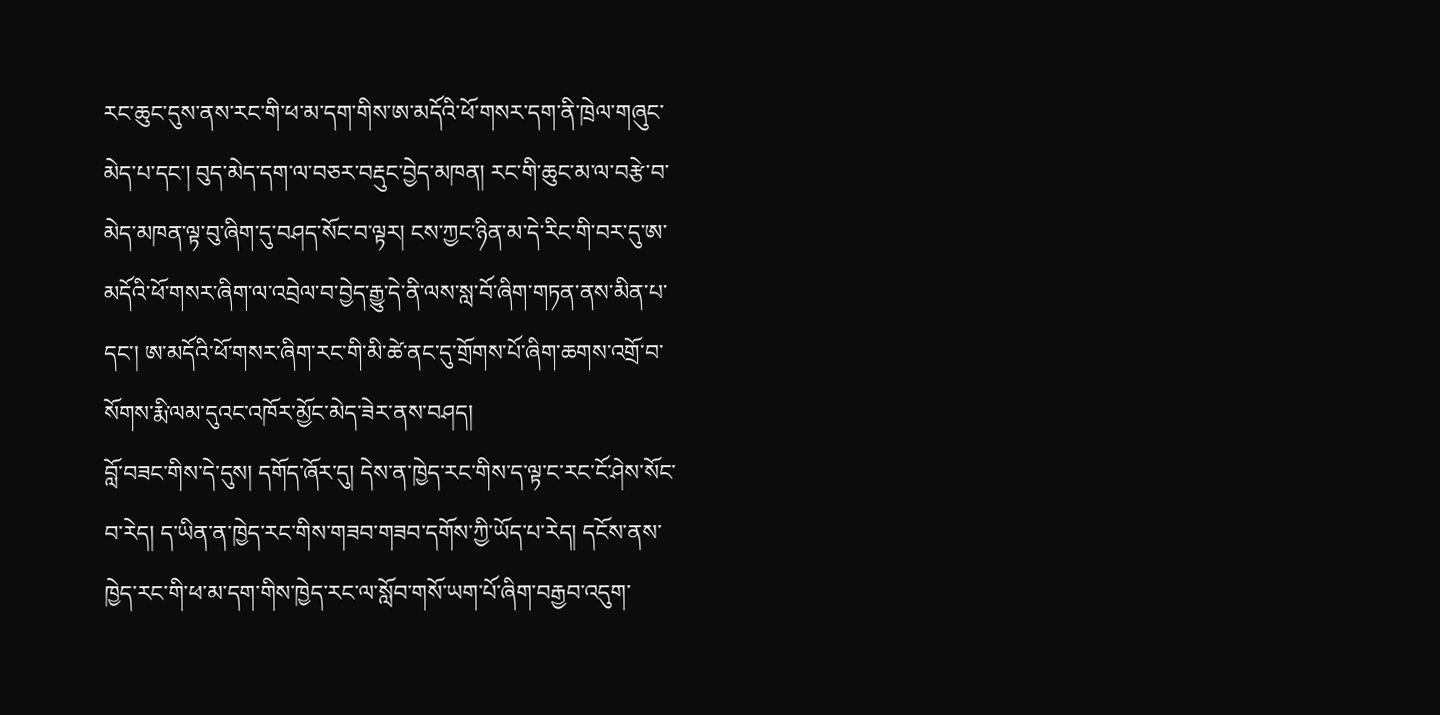རང་ཆུང་དུས་ནས་རང་གི་ཕ་མ་དག་གིས་ཨ་མདོའི་ཕོ་གསར་དག་ནི་ཁྲེལ་གཞུང་མེད་པ་དང་། བུད་མེད་དག་ལ་བཅར་བརྡུང་བྱེད་མཁན། རང་གི་ཆུང་མ་ལ་བརྩེ་བ་མེད་མཁན་ལྟ་བུ་ཞིག་དུ་བཤད་སོང་བ་ལྟར། ངས་ཀྱང་ཉིན་མ་དེ་རིང་གི་བར་དུ་ཨ་མདོའི་ཕོ་གསར་ཞིག་ལ་འབྲེལ་བ་བྱེད་རྒྱུ་དེ་ནི་ལས་སླ་བོ་ཞིག་གཏན་ནས་མིན་པ་དང་། ཨ་མདོའི་ཕོ་གསར་ཞིག་རང་གི་མི་ཚེ་ནང་དུ་གྲོགས་པོ་ཞིག་ཆགས་འགྲོ་བ་སོགས་རྨི་ལམ་དུའང་འཁོར་མྱོང་མེད་ཟེར་ནས་བཤད།
བློ་བཟང་གིས་དེ་དུས། དགོད་ཞོར་དུ། དེས་ན་ཁྱེད་རང་གིས་ད་ལྟ་ང་རང་ངོ་ཤེས་སོང་བ་རེད། ད་ཡིན་ན་ཁྱེད་རང་གིས་གཟབ་གཟབ་དགོས་ཀྱི་ཡོད་པ་རེད། དངོས་ནས་ཁྱེད་རང་གི་ཕ་མ་དག་གིས་ཁྱེད་རང་ལ་སློབ་གསོ་ཡག་པོ་ཞིག་བརྒྱབ་འདུག་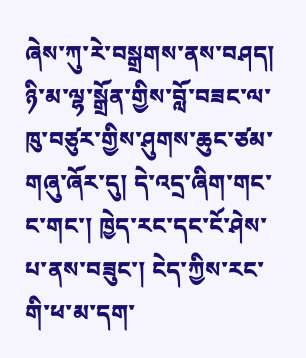ཞེས་ཀུ་རེ་བསྒྲགས་ནས་བཤད།
ཉི་མ་ལྷ་སྒྲོན་གྱིས་བློ་བཟང་ལ་ཁུ་བཙུར་གྱིས་ཤུགས་ཆུང་ཙམ་གཞུ་ཞོར་དུ། དེ་འདྲ་ཞིག་གང་ང་གང་། ཁྱེད་རང་དང་ངོ་ཤེས་པ་ནས་བཟུང་། ངེད་ཀྱིས་རང་གི་ཕ་མ་དག་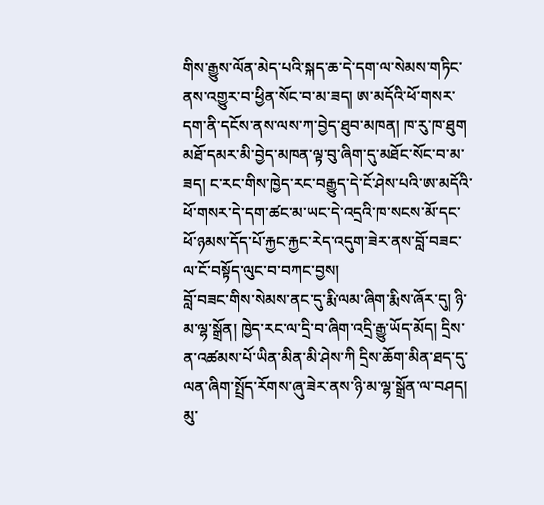གིས་རྒྱུས་ལོན་མེད་པའི་སྐད་ཆ་དེ་དག་ལ་སེམས་གཏིང་ནས་འགྱུར་བ་ཕྱིན་སོང་བ་མ་ཟད། ཨ་མདོའི་ཕོ་གསར་དག་ནི་དངོས་ནས་ལས་ཀ་བྱེད་ཐུབ་མཁན། ཁ་རུ་ཁ་ཐུག མཐོ་དམར་མི་བྱེད་མཁན་ལྟ་བུ་ཞིག་དུ་མཐོང་སོང་བ་མ་ཟད། ང་རང་གིས་ཁྱེད་རང་བརྒྱུད་དེ་ངོ་ཤེས་པའི་ཨ་མདོའི་ཕོ་གསར་དེ་དག་ཚང་མ་ཡང་དེ་འདྲའི་ཁ་སངས་མོ་དང་ཕོ་ཉམས་དོད་པོ་རྐྱང་རྐྱང་རེད་འདུག་ཟེར་ནས་བློ་བཟང་ལ་ངོ་བསྟོད་ལུང་བ་བཀང་བྱས།
བློ་བཟང་གིས་སེམས་ནང་དུ་རྨི་ལམ་ཞིག་རྨིས་ཞོར་དུ། ཉི་མ་ལྷ་སྒྲོན། ཁྱེད་རང་ལ་དྲི་བ་ཞིག་འདྲི་རྒྱུ་ཡོད་མོད། དྲིས་ན་འཚམས་པོ་ཡིན་མིན་མི་ཤེས་ཀི དྲིས་ཆོག་མིན་ཐད་དུ་ལན་ཞིག་སྤྲོད་རོགས་ཞུ་ཟེར་ནས་ཉི་མ་ལྷ་སྒྲོན་ལ་བཤད།
མུ་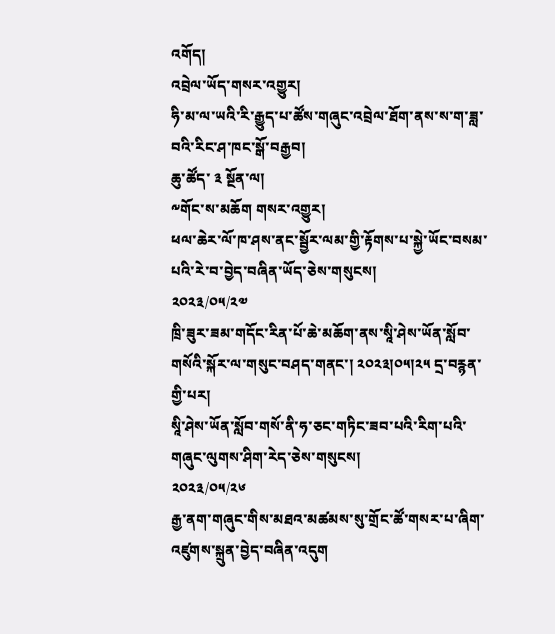འགོད།
འབྲེལ་ཡོད་གསར་འགྱུར།
ཧི་མ་ལ་ཡའི་རི་རྒྱུད་པ་ཚོས་གཞུང་འབྲེལ་ཐོག་ནས་ས་ག་ཟླ་བའི་རིང་ཤ་ཁང་སྒོ་བརྒྱབ།
ཆུ་ཚོད་ ༣ སྔོན་ལ།
༸གོང་ས་མཆོག གསར་འགྱུར།
ཕལ་ཆེར་ལོ་ཁ་ཤས་ནང་སྦྱོར་ལམ་གྱི་རྟོགས་པ་སྐྱེ་ཡོང་བསམ་པའི་རེ་བ་བྱེད་བཞིན་ཡོད་ཅེས་གསུངས།
༢༠༢༣/༠༥/༢༧
ཁྲི་ཟུར་ཟམ་གདོང་རིན་པོ་ཆེ་མཆོག་ནས་སཱི་ཤེས་ཡོན་སློབ་གསོའི་སྐོར་ལ་གསུང་བཤད་གནང་། ༢༠༢༣།༠༥།༢༥ དྲ་བརྙན་གྱི་པར།
སཱི་ཤེས་ཡོན་སློབ་གསོ་ནི་ཧ་ཅང་གཏིང་ཟབ་པའི་རིག་པའི་གཞུང་ལུགས་ཤིག་རེད་ཅེས་གསུངས།
༢༠༢༣/༠༥/༢༦
རྒྱ་ནག་གཞུང་གིས་མཐའ་མཚམས་སུ་གྲོང་ཚོ་གསར་པ་ཞིག་འཛུགས་སྐྲུན་བྱེད་བཞིན་འདུག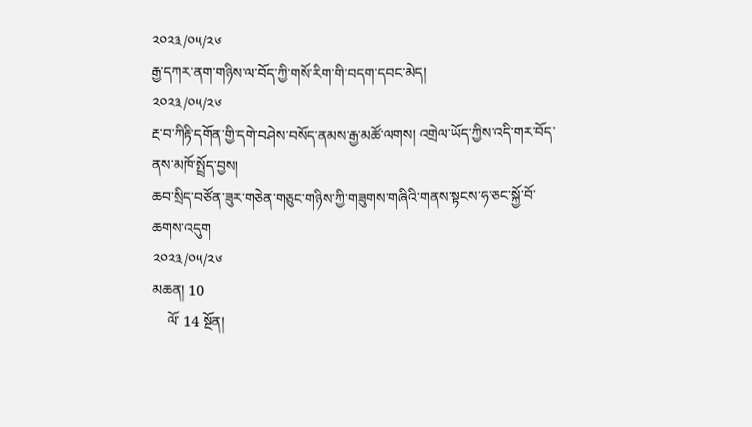༢༠༢༣/༠༥/༢༦
རྒྱ་དཀར་ནག་གཉིས་ལ་བོད་ཀྱི་གསོ་རིག་གི་བདག་དབང་མེད།
༢༠༢༣/༠༥/༢༦
རྔ་བ་ཀིརྟི་དགོན་གྱི་དགེ་བཤེས་བསོད་ནམས་རྒྱ་མཚོ་ལགས། འགྲེལ་ཡོད་ཀྱིས་འདི་གར་བོད་ནས་མཁོ་སྤྲོད་བྱས།
ཆབ་སྲིད་བཙོན་ཟུར་གཅེན་གཅུང་གཉིས་ཀྱི་གཟུགས་གཞིའི་གནས་སྟངས་ཧ་ཅང་སྐྱོ་བོ་ཆགས་འདུག
༢༠༢༣/༠༥/༢༦
མཆན། 10
    ལོ་ 14 སྔོན།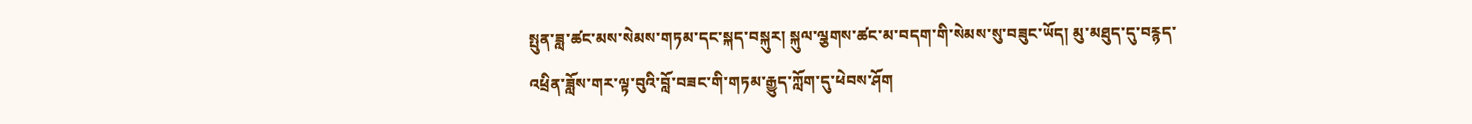སྤུན་ཟླ་ཚང་མས་སེམས་གཏམ་དང་སྐད་བསྐུར། སྐུལ་ལྕགས་ཚང་མ་བདག་གི་སེམས་སུ་བཟུང་ཡོད། མུ་མཐུད་དུ་བརྙད་འཕྲིན་ཟློས་གར་ལྟ་བུའི་བློ་བཟང་གི་གཏམ་རྒྱུད་ཀློག་དུ་ཕེབས་ཤོག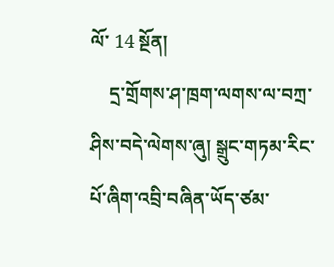ལོ་ 14 སྔོན།
    དྲ་གྲོགས་ཤ་ཁྲག་ལགས་ལ་བཀྲ་ཤིས་བདེ་ལེགས་ཞུ། སྒྲུང་གཏམ་རིང་པོ་ཞིག་འབྲི་བཞིན་ཡོད་ཙམ་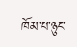ཁོམ་པ་ཉུང་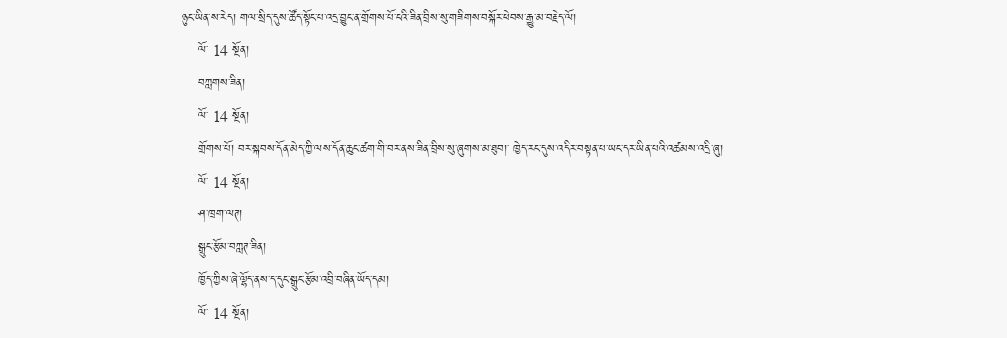ཉུང་ཡིན་ས་རེད། གལ་སྲིད་དུས་ཚོད་སྟོང་པ་འདྲ་བྱུང་ན་གྲོགས་པོ་ངའི་ཟིན་བྲིས་སུ་གཟིགས་བསྐོར་ཕེབས་རྒྱུ་མ་བརྗེད་ལོ།
    ལོ་ 14 སྔོན།
    བཀླགས་ཟིན།
    ལོ་ 14 སྔོན།
    གྲོགས་པོ། བར་སྐབས་དོན་མེད་ཀྱི་ལས་དོན་ཆུང་ཚག་གི་བར་ནས་ཟིན་བྲིས་སུ་ཞུགས་མ་ཐུབ།་ ཁྱེད་རང་དུས་འདིར་བསྟན་པ་ཡང་དར་ཡིན་པའི་འཚམས་འདྲི་ཞུ།
    ལོ་ 14 སྔོན།
    ཤ་ཁྲག་ལཊ།
    སྒྲུང་རྩོམ་བཀླཊ་ཟིན།
    ཁྱོད་ཀྱིས་ཞེ་ལྷོད་ནས་ད་དུང་སྒྲུང་རྩོམ་འབྲི་བཞིན་ཡོད་དམ།
    ལོ་ 14 སྔོན།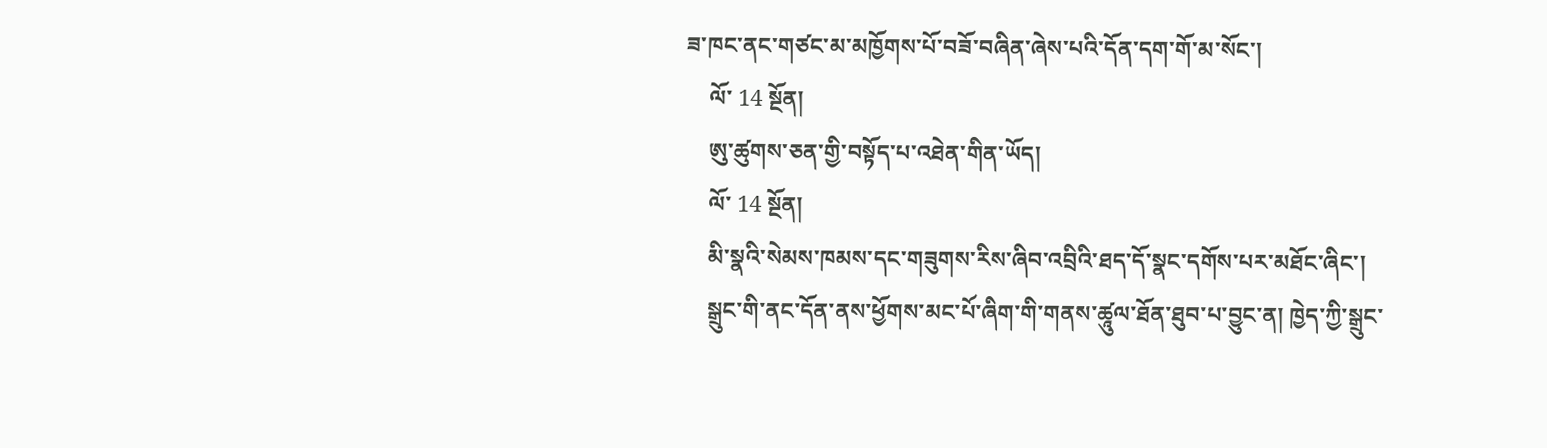ཟ་ཁང་ནང་གཙང་མ་མཁྱོགས་པོ་བཟོ་བཞིན་ཞེས་པའི་དོན་དག་གོ་མ་སོང་།
    ལོ་ 14 སྔོན།
    ཨུ་ཚུགས་ཅན་གྱི་བསྟོད་པ་འཐེན་གིན་ཡོད།
    ལོ་ 14 སྔོན།
    མི་སྣའི་སེམས་ཁམས་དང་གཟུགས་རིས་ཞིབ་འབྲིའི་ཐད་དོ་སྣང་དགོས་པར་མཐོང་ཞིང་།
    སྒྲུང་གི་ནང་དོན་ནས་ཕྱོགས་མང་པོ་ཞིག་གི་གནས་ཚཱུལ་ཐོན་ཐུབ་པ་བྱུང་ན། ཁྱེད་ཀྱི་སྒྲུང་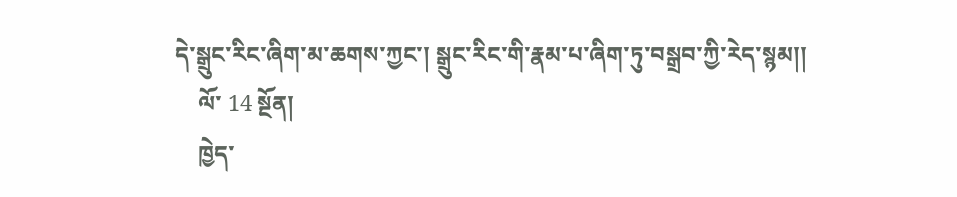དེ་སྒྲུང་རིང་ཞིག་མ་ཆགས་ཀྱང་། སྒྲུང་རིང་གི་རྣམ་པ་ཞིག་ཏུ་བསྒྲབ་ཀྱི་རེད་སྙམ།།
    ལོ་ 14 སྔོན།
    ཁྱེད་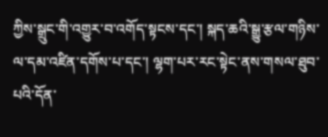ཀྱིས་སྒྲུང་གི་འགྱུར་བ་འགོད་སྟངས་དང་། སྐད་ཆའི་སྒྱུ་རྩལ་གཉིས་ལ་དམ་འཛིན་དགོས་པ་དང་། ལྷག་པར་རང་སྟེང་ནས་གསལ་ཐུབ་པའི་དོན་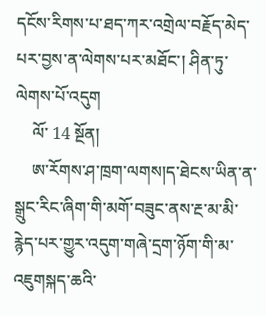དངོས་རིགས་པ་ཐད་ཀར་འགྲེལ་བརྗོད་མེད་པར་བྱས་ན་ལེགས་པར་མཐོང་། ཤིན་ཏུ་ལེགས་པོ་འདུག
    ལོ་ 14 སྔོན།
    ཨ་རོགས་ཤ་ཁྲག་ལགས།ད་ཐེངས་ཡིན་ན་སྒྲུང་རིང་ཞིག་གི་མགོ་བཟུང་ནས་རྔ་མ་མི་རྙེད་པར་གྱུར་འདུག་གཞེ་དྲག་ཉོག་གི་མ་འཇུགསྐད་ཆའི་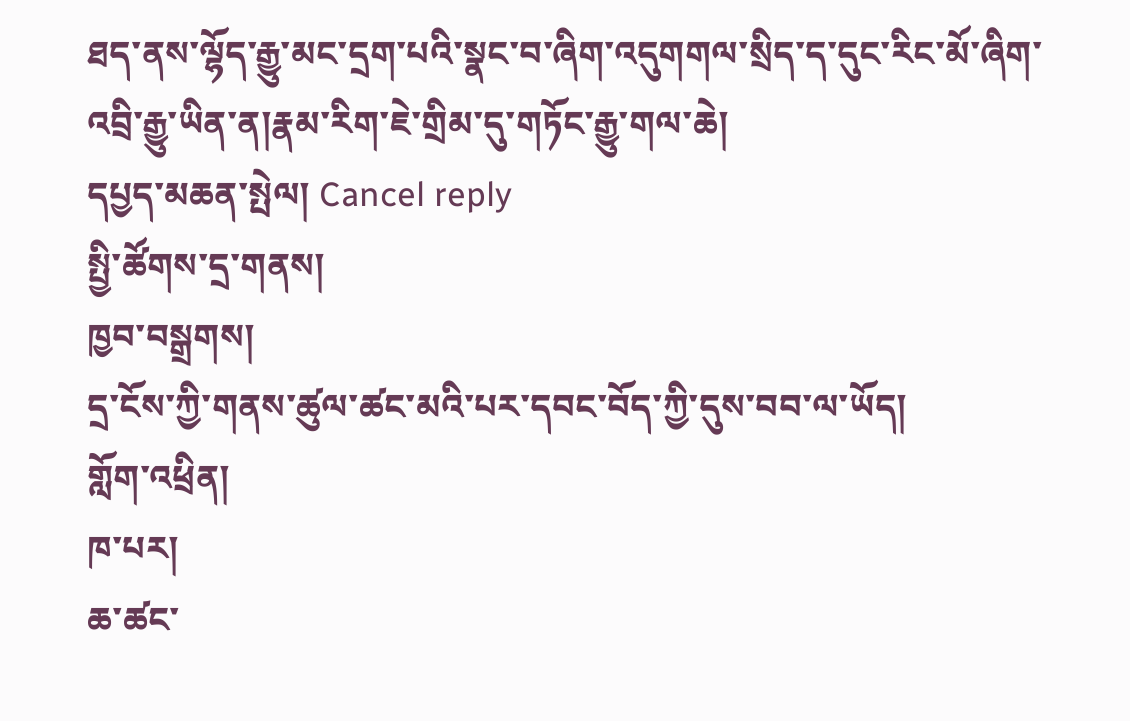ཐད་ནས་ལྷོད་རྒྱུ་མང་དྲག་པའི་སྣང་བ་ཞིག་འདུགགལ་སྲིད་ད་དུང་རིང་མོ་ཞིག་འབྲི་རྒྱུ་ཡིན་ན།རྣམ་རིག་ཇེ་གྲིམ་དུ་གཏོང་རྒྱུ་གལ་ཆེ།
དཔྱད་མཆན་སྤེལ། Cancel reply
སྤྱི་ཚོགས་དྲ་གནས།
ཁྱབ་བསྒྲགས།
དྲ་ངོས་ཀྱི་གནས་ཚུལ་ཚང་མའི་པར་དབང་བོད་ཀྱི་དུས་བབ་ལ་ཡོད།
གློག་འཕྲིན།
ཁ་པར།
ཆ་ཚང་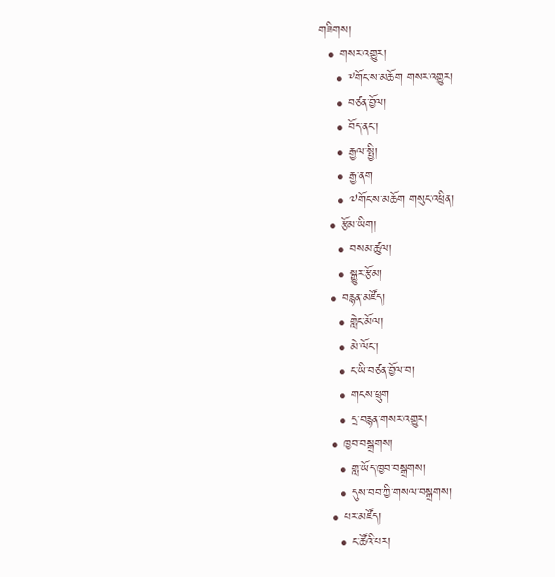གཟིགས།
  • གསར་འགྱུར།
    • ༸གོང་ས་མཆོག གསར་འགྱུར།
    • བཙན་བྱོལ།
    • བོད་ནང་།
    • རྒྱལ་སྤྱི།
    • རྒྱ་ནག
    • ༧གོང་ས་མཆོག གསུང་འཕྲིན།
  • རྩོམ་ཡིག།
    • བསམ་ཚུལ།
    • སྒྱུར་རྩོམ།
  • བརྙན་མཛོད།
    • གླེང་མོལ།
    • མེ་ལོང་།
    • ང་ཡི་བཙན་བྱོལ་བ།
    • གངས་ཕྲུག
    • དྲ་བརྙན་གསར་འགྱུར།
  • ཁྱབ་བསྒྲགས།
    • གླ་ཡོད་ཁྱབ་བསྒྲགས།
    • དུས་བབ་ཀྱི་གསལ་བསྒྲགས།
  • པར་མཛོད།
    • ང་ཚོའི་པར།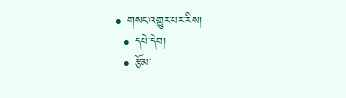• གསང་འགྱུར་པར་རིས།
  • དཔེ་དེབ།
  • རྩོམ་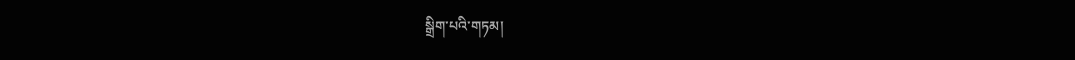སྒྲིག་པའི་གཏམ།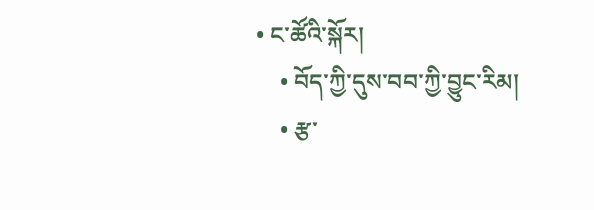• ང་ཚོའི་སྐོར།
    • བོད་ཀྱི་དུས་བབ་ཀྱི་བྱུང་རིམ།
    • རྩ་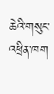ཆེའི་གསུང་འཕྲིན་ཁག